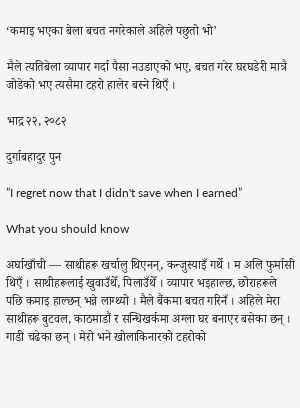‘कमाइ भएका बेला बचत नगरेकाले अहिले पछुतो भो’

मैले त्यतिबेला व्यापार गर्दा पैसा नउडाएको भए, बचत गरेर घरघडेरी मात्रै जोडेको भए त्यसैमा टहरो हालेर बस्ने थिएँ ।

भाद्र २२, २०८२

दुर्गाबहादुर पुन

”I regret now that I didn't save when I earned”

What you should know

अर्घाखाँची — साथीहरू खर्चालु थिएनन्, कन्जुस्याइँ गर्थे । म अलि फुर्मासी थिएँ । साथीहरूलाई खुवाउँथेँ, पिलाउँथेँ । व्यापार भइहाल्छ, छोराहरूले पछि कमाइ हाल्छन् भन्ने लाग्थ्यो । मैले बैंकमा बचत गरिनँ । अहिले मेरा साथीहरू बुटवल, काठमाडौं र सन्धिखर्कमा अग्ला घर बनाएर बसेका छन् । गाडी चढेका छन् । मेरो भने खोलाकिनारको टहरोको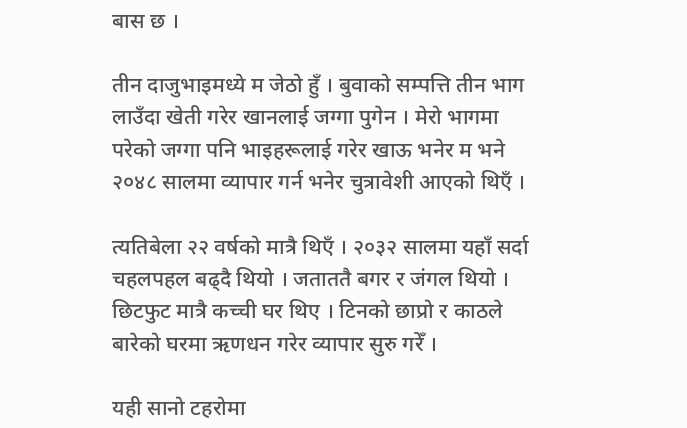बास छ ।

तीन दाजुभाइमध्ये म जेठो हुँ । बुवाको सम्पत्ति तीन भाग लाउँदा खेती गरेर खानलाई जग्गा पुगेन । मेरो भागमा परेको जग्गा पनि भाइहरूलाई गरेर खाऊ भनेर म भने २०४८ सालमा व्यापार गर्न भनेर चुत्रावेशी आएको थिएँ ।

त्यतिबेला २२ वर्षको मात्रै थिएँ । २०३२ सालमा यहाँ सर्दा चहलपहल बढ्दै थियो । जताततै बगर र जंगल थियो । छिटफुट मात्रै कच्ची घर थिए । टिनको छाप्रो र काठले बारेको घरमा ऋणधन गरेर व्यापार सुरु गरेँ ।

यही सानो टहरोमा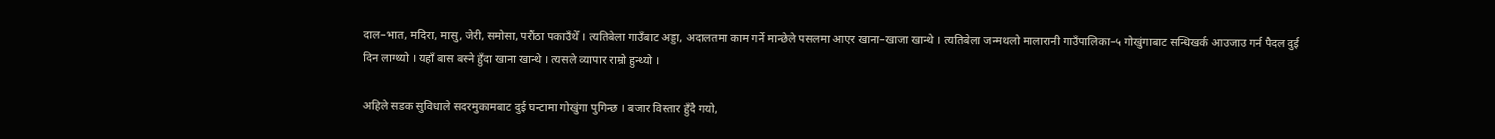दाल–भात, मदिरा, मासु, जेरी, समोसा, परौंठा पकाउँथेँ । त्यतिबेला गाउँबाट अड्डा, अदालतमा काम गर्ने मान्छेले पसलमा आएर खाना–खाजा खान्थे । त्यतिबेला जन्मथलो मालारानी गाउँपालिका–५ गोखुंगाबाट सन्धिखर्क आउजाउ गर्न पैदल दुई दिन लाग्थ्यो । यहाँ बास बस्ने हुँदा खाना खान्थे । त्यसले व्यापार राम्रो हुन्थ्यो ।

अहिले सडक सुविधाले सदरमुकामबाट दुई घन्टामा गोखुंगा पुगिन्छ । बजार विस्तार हुँदै गयो,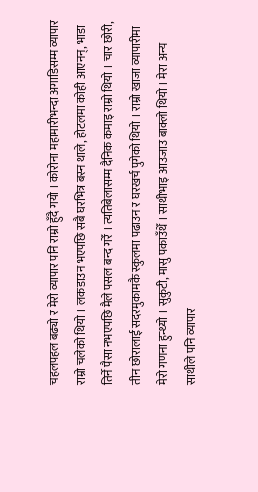चहलपहल बढ्यो र मेरो व्यापार पनि राम्रो हुँदै गयो । कोरोना महामारीभन्दा अगाडिसम्म व्यापार राम्रो चलेको थियो । लकडाउन भएपछि सबै घरभित्र बस्न थाले, होटलमा कोही आएनन्, भाडा तिर्ने पैसा नभएपछि मैले पसल बन्द गरेँ । त्यतिबेलासम्म दैनिक कमाइ राम्रो थियो । चार छोरी, तीन छोरालाई सदरमुकामकै स्कुलमा पढाउन र घरखर्च पुगेको थियो । राम्रो खाजा व्यापारीमा मेरो गणना हुन्थ्यो । सुकुटी, मासु पकाउँथेँ । साथीभाइ आउजाउ बाक्लो थियो । मेरा अन्य साथीले पनि व्यापार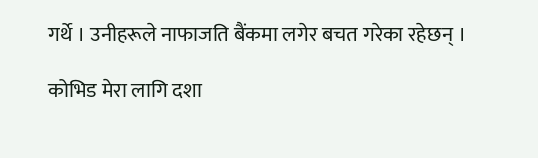गर्थे । उनीहरूले नाफाजति बैंकमा लगेर बचत गरेका रहेछन् ।

कोभिड मेरा लागि दशा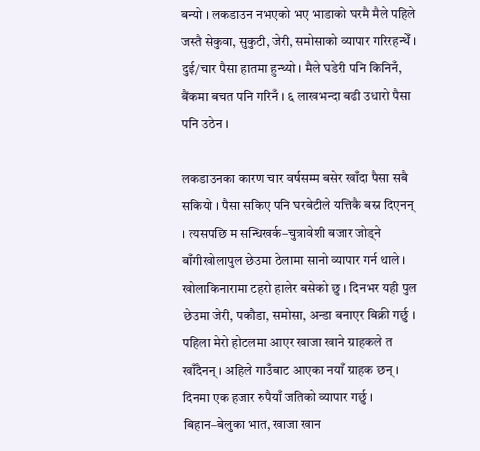बन्यो । लकडाउन नभएको भए भाडाको घरमै मैले पहिले जस्तै सेकुवा, सुकुटी, जेरी, समोसाको व्यापार गरिरहन्थेँ । दुई/चार पैसा हातमा हुन्थ्यो । मैले घडेरी पनि किनिनँ, बैंकमा बचत पनि गरिनँ । ६ लाखभन्दा बढी उधारो पैसा पनि उठेन ।

लकडाउनका कारण चार वर्षसम्म बसेर खाँदा पैसा सबै सकियो । पैसा सकिए पनि घरबेटीले यत्तिकै बस्न दिएनन् । त्यसपछि म सन्धिखर्क–चुत्रावेशी बजार जोड्ने बाँगीखोलापुल छेउमा ठेलामा सानो व्यापार गर्न थाले । खोलाकिनारामा टहरो हालेर बसेको छु । दिनभर यही पुल छेउमा जेरी, पकौडा, समोसा, अन्डा बनाएर बिक्री गर्छु । पहिला मेरो होटलमा आएर खाजा खाने ग्राहकले त खाँदैनन् । अहिले गाउँबाट आएका नयाँ ग्राहक छन् । दिनमा एक हजार रुपैयाँ जतिको व्यापार गर्छु । बिहान–बेलुका भात, खाजा खान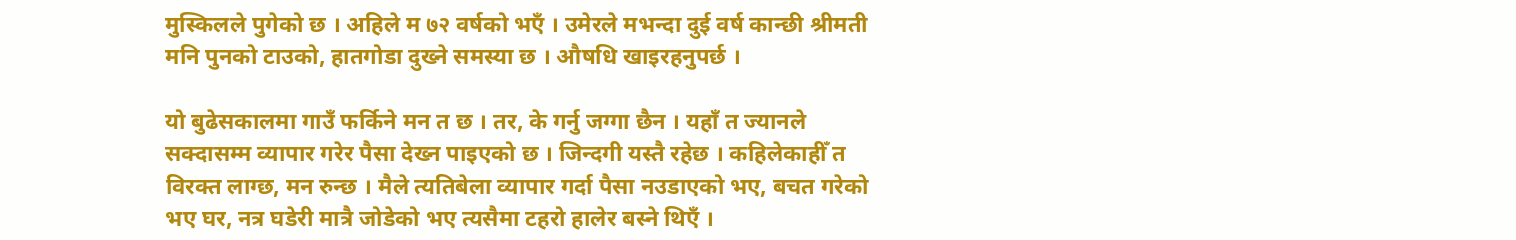मुस्किलले पुगेको छ । अहिले म ७२ वर्षको भएँ । उमेरले मभन्दा दुई वर्ष कान्छी श्रीमती मनि पुनको टाउको, हातगोडा दुख्ने समस्या छ । औषधि खाइरहनुपर्छ ।

यो बुढेसकालमा गाउँ फर्किने मन त छ । तर, के गर्नु जग्गा छैन । यहाँ त ज्यानले सक्दासम्म व्यापार गरेर पैसा देख्न पाइएको छ । जिन्दगी यस्तै रहेछ । कहिलेकाहीँ त विरक्त लाग्छ, मन रुन्छ । मैले त्यतिबेला व्यापार गर्दा पैसा नउडाएको भए, बचत गरेको भए घर, नत्र घडेरी मात्रै जोडेको भए त्यसैमा टहरो हालेर बस्ने थिएँ ।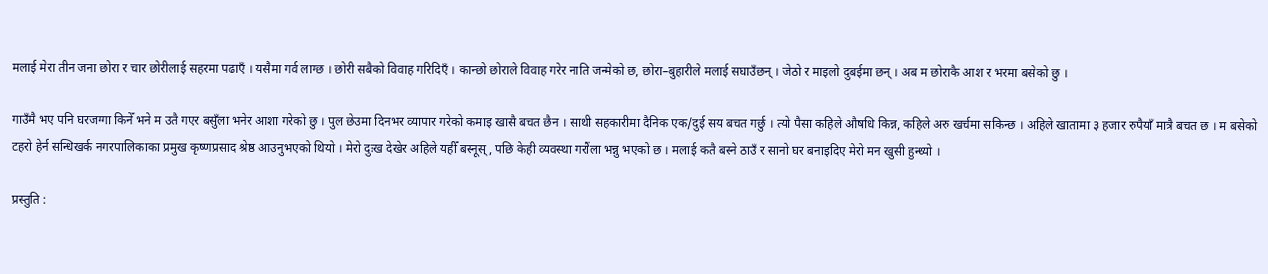मलाई मेरा तीन जना छोरा र चार छोरीलाई सहरमा पढाएँ । यसैमा गर्व लाग्छ । छोरी सबैको विवाह गरिदिएँ । कान्छो छोराले विवाह गरेर नाति जन्मेको छ, छोरा–बुहारीले मलाई सघाउँछन् । जेठो र माइलो दुबईमा छन् । अब म छोराकै आश र भरमा बसेको छु ।

गाउँमै भए पनि घरजग्गा किनेँ भने म उतै गएर बसुँला भनेर आशा गरेको छु । पुल छेउमा दिनभर व्यापार गरेको कमाइ खासै बचत छैन । साथी सहकारीमा दैनिक एक/दुई सय बचत गर्छु । त्यो पैसा कहिले औषधि किन्न, कहिले अरु खर्चमा सकिन्छ । अहिले खातामा ३ हजार रुपैयाँ मात्रै बचत छ । म बसेको टहरो हेर्न सन्धिखर्क नगरपालिकाका प्रमुख कृष्णप्रसाद श्रेष्ठ आउनुभएको थियो । मेरो दुःख देखेर अहिले यहीँ बस्नूस्, पछि केही व्यवस्था गरौंला भन्नु भएको छ । मलाई कतै बस्ने ठाउँ र सानो घर बनाइदिए मेरो मन खुसी हुन्थ्यो ।

प्रस्तुति :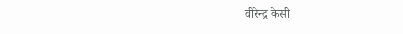वीरेन्द्र केसी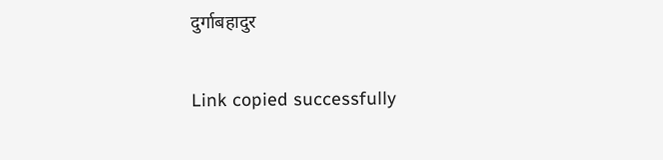दुर्गाबहादुर

Link copied successfully